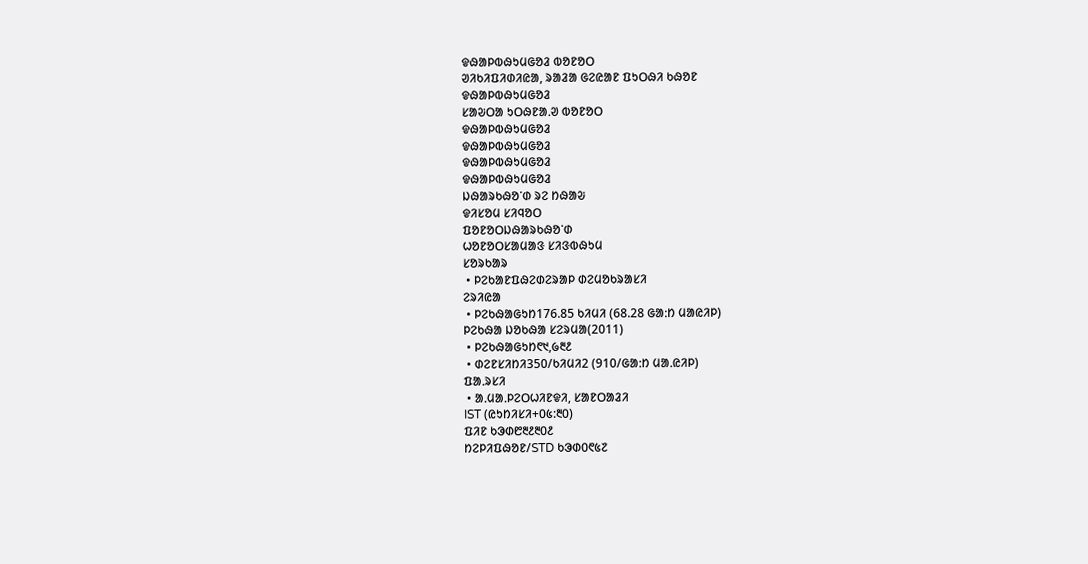ᱫᱷᱟᱞᱵᱷᱩᱢᱜᱚᱲ ᱵᱚᱱᱚᱛ
ᱣᱤᱠᱤᱯᱤᱰᱤᱭᱟ, ᱨᱟᱲᱟ ᱜᱮᱭᱟᱱ ᱯᱩᱛᱷᱤ ᱠᱷᱚᱱ
ᱫᱷᱟᱞᱵᱷᱩᱢᱜᱚᱲ
ᱥᱟᱶᱛᱟ ᱩᱛᱷᱱᱟᱹᱣ ᱵᱚᱱᱚᱛ
ᱫᱷᱟᱞᱵᱷᱩᱢᱜᱚᱲ
ᱫᱷᱟᱞᱵᱷᱩᱢᱜᱚᱲ
ᱫᱷᱟᱞᱵᱷᱩᱢᱜᱚᱲ
ᱫᱷᱟᱞᱵᱷᱩᱢᱜᱚᱲ
ᱡᱷᱟᱨᱠᱷᱚᱸᱰ ᱨᱮ ᱴᱷᱟᱶ
ᱫᱤᱥᱚᱢ ᱥᱤᱧᱚᱛ
ᱯᱚᱱᱚᱛᱡᱷᱟᱨᱠᱷᱚᱸᱰ
ᱦᱚᱱᱚᱛᱥᱟᱢᱟᱝ ᱥᱤᱝᱵᱷᱩᱢ
ᱥᱚᱨᱠᱟᱨ
 • ᱞᱮᱠᱟᱱᱯᱷᱮᱰᱮᱨᱟᱞ ᱰᱮᱢᱚᱠᱨᱟᱥᱤ
ᱮᱨᱤᱭᱟ
 • ᱞᱮᱠᱷᱟᱜᱩᱴ176.85 ᱠᱤᱢᱤ (68.28 ᱜᱟᱺᱴ ᱢᱟᱭᱤᱞ)
ᱞᱮᱠᱷᱟ ᱡᱚᱠᱷᱟ ᱥᱮᱨᱢᱟ(2011)
 • ᱞᱮᱠᱷᱟᱜᱩᱴ᱖᱑,᱙᱓᱒
 • ᱰᱮᱱᱥᱤᱴᱤ350/ᱠᱤᱢᱤ2 (910/ᱜᱟᱺᱴ ᱢᱟᱹᱭᱤᱞ)
ᱯᱟᱹᱨᱥᱤ
 • ᱟᱹᱢᱟᱹᱞᱮᱛᱦᱤᱱᱫᱤ, ᱥᱟᱱᱛᱟᱲᱤ
IST (ᱭᱩᱴᱤᱥᱤ+᱐᱕:᱓᱐)
ᱯᱤᱱ ᱠᱳᱰ᱘᱓᱒᱓᱐᱒
ᱴᱮᱞᱤᱯᱷᱚᱱ/STD ᱠᱳᱰ᱐᱖᱕᱗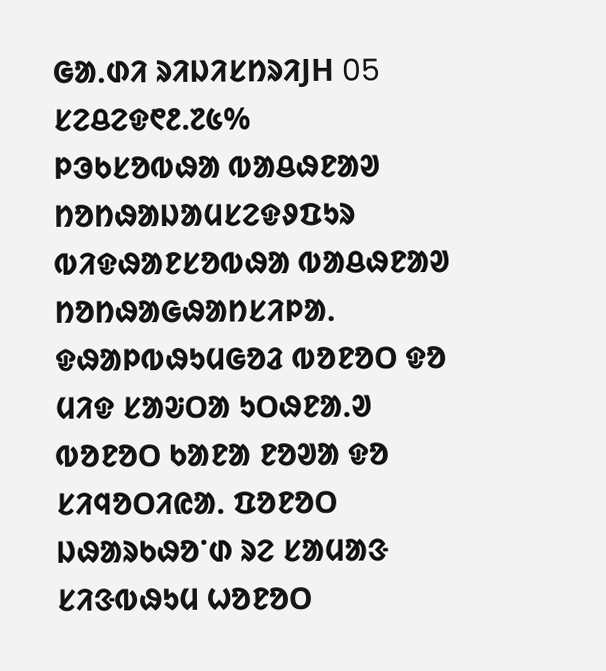ᱜᱟᱹᱰᱤ ᱨᱤᱡᱤᱥᱴᱨᱤJH 05
ᱥᱮᱪᱮᱫ᱖᱒.᱗᱕%
ᱞᱳᱠᱥᱚᱵᱷᱟ ᱵᱟᱪᱷᱱᱟᱣ ᱴᱚᱴᱷᱟᱡᱟᱢᱥᱮᱫᱽᱯᱩᱨ
ᱵᱤᱫᱷᱟᱱᱥᱚᱵᱷᱟ ᱵᱟᱪᱷᱱᱟᱣ ᱴᱚᱴᱷᱟᱜᱷᱟᱴᱥᱤᱞᱟᱹ
ᱫᱷᱟᱞᱵᱷᱩᱢᱜᱚᱲ ᱵᱚᱱᱚᱛ ᱫᱚ ᱢᱤᱫ ᱥᱟᱶᱛᱟ ᱩᱛᱷᱱᱟᱹᱣ ᱵᱚᱱᱚᱛ ᱠᱟᱱᱟ ᱱᱚᱣᱟ ᱫᱚ ᱥᱤᱧᱚᱛᱤᱭᱟᱹ ᱯᱚᱱᱚᱛ ᱡᱷᱟᱨᱠᱷᱚᱸᱰ ᱨᱮ ᱥᱟᱢᱟᱝ ᱥᱤᱝᱵᱷᱩᱢ ᱦᱚᱱᱚᱛ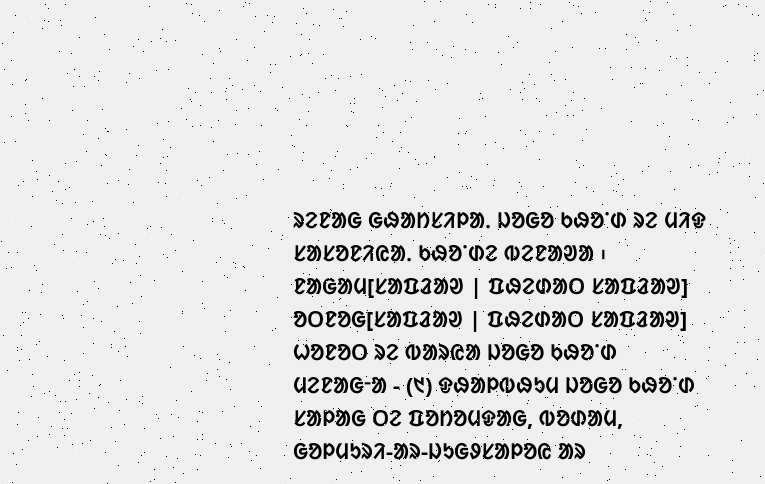ᱨᱮᱱᱟᱜ ᱜᱷᱟᱴᱥᱤᱞᱟᱹ ᱡᱚᱜᱚ ᱠᱷᱚᱸᱰ ᱨᱮ ᱢᱤᱫ ᱥᱟᱥᱚᱱᱤᱭᱟᱹ ᱠᱷᱚᱸᱰᱮ ᱵᱮᱱᱟᱣᱟ ᱾
ᱱᱟᱜᱟᱢ[ᱥᱟᱯᱲᱟᱣ | ᱯᱷᱮᱰᱟᱛ ᱥᱟᱯᱲᱟᱣ]
ᱚᱛᱱᱚᱜ[ᱥᱟᱯᱲᱟᱣ | ᱯᱷᱮᱰᱟᱛ ᱥᱟᱯᱲᱟᱣ]
ᱦᱚᱱᱚᱛ ᱨᱮ ᱵᱟᱨᱭᱟ ᱡᱚᱜᱚ ᱠᱷᱚᱸᱰ ᱢᱮᱱᱟᱜᱼᱟ - (᱑) ᱫᱷᱟᱞᱵᱷᱩᱢ ᱡᱚᱜᱚ ᱠᱷᱚᱸᱰ ᱥᱟᱞᱟᱜ ᱛᱮ ᱯᱚᱴᱚᱢᱫᱟᱜ, ᱵᱚᱰᱟᱢ, ᱜᱚᱞᱢᱩᱨᱤ-ᱟᱨ-ᱡᱩᱜᱽᱥᱟᱞᱚᱭ ᱟᱨ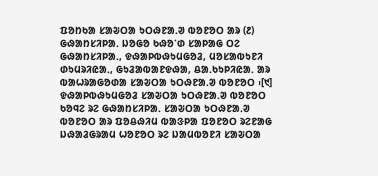ᱯᱚᱴᱠᱟ ᱥᱟᱶᱛᱟ ᱩᱛᱷᱱᱟᱹᱣ ᱵᱚᱱᱚᱛ ᱟᱨ (᱒) ᱜᱷᱟᱴᱥᱤᱞᱟᱹ ᱡᱚᱜᱚ ᱠᱷᱚᱸᱰ ᱥᱟᱞᱟᱜ ᱛᱮ ᱜᱷᱟᱴᱥᱤᱞᱟᱹ, ᱫᱷᱟᱞᱵᱷᱩᱢᱜᱚᱲ, ᱢᱚᱥᱟᱵᱩᱱᱤ ᱰᱩᱢᱨᱤᱭᱟᱹ, ᱜᱩᱲᱟᱵᱟᱱᱫᱷᱟ, ᱪᱟᱹᱠᱩᱞᱤᱭᱟᱹ ᱟᱨ ᱵᱟᱦᱨᱟᱜᱚᱰᱟ ᱥᱟᱶᱛᱟ ᱩᱛᱷᱱᱟᱹᱣ ᱵᱚᱱᱚᱛ ᱾[᱑]
ᱫᱷᱟᱞᱵᱷᱩᱢᱜᱚᱲ ᱥᱟᱶᱛᱟ ᱩᱛᱷᱱᱟᱹᱣ ᱵᱚᱱᱚᱛ ᱠᱚᱧᱮ ᱨᱮ ᱜᱷᱟᱴᱥᱤᱞᱟᱹ ᱥᱟᱶᱛᱟ ᱩᱛᱷᱱᱟᱹᱣ ᱵᱚᱱᱚᱛ ᱟᱨ ᱯᱚᱪᱷᱤᱢ ᱵᱟᱝᱞᱟ ᱯᱚᱱᱚᱛ ᱨᱮᱱᱟᱜ ᱡᱷᱟᱲᱜᱨᱟᱢ ᱦᱚᱱᱚᱛ ᱨᱮ ᱡᱟᱢᱵᱚᱱᱤ ᱥᱟᱶᱛᱟ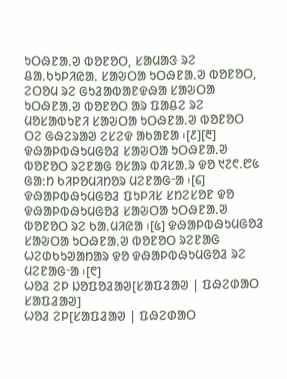ᱩᱛᱷᱱᱟᱹᱣ ᱵᱚᱱᱚᱛ, ᱥᱟᱢᱟᱝ ᱨᱮ ᱪᱟᱹᱠᱩᱞᱤᱭᱟᱹ ᱥᱟᱶᱛᱟ ᱩᱛᱷᱱᱟᱹᱣ ᱵᱚᱱᱚᱛ, ᱮᱛᱚᱢ ᱨᱮ ᱜᱩᱲᱟᱵᱟᱱᱫᱷᱟ ᱥᱟᱶᱛᱟ ᱩᱛᱷᱱᱟᱹᱣ ᱵᱚᱱᱚᱛ ᱟᱨ ᱯᱟᱪᱮ ᱨᱮ ᱢᱚᱥᱟᱵᱩᱱᱤ ᱥᱟᱶᱛᱟ ᱩᱛᱷᱱᱟᱹᱣ ᱵᱚᱱᱚᱛ ᱛᱮ ᱜᱷᱮᱨᱟᱣ ᱮᱥᱮᱫ ᱟᱠᱟᱱᱟ ᱾[᱒][᱓]
ᱫᱷᱟᱞᱵᱷᱩᱢᱜᱚᱲ ᱥᱟᱶᱛᱟ ᱩᱛᱷᱱᱟᱹᱣ ᱵᱚᱱᱚᱛ ᱨᱮᱱᱟᱜ ᱚᱥᱟᱨ ᱵᱤᱥᱟᱹᱨ ᱫᱚ ᱑᱗᱖.᱘᱕ ᱜᱟᱺᱴ ᱠᱤᱞᱚᱢᱤᱴᱚᱨ ᱢᱮᱱᱟᱜᱼᱟ ᱾[᱔] ᱫᱷᱟᱞᱵᱷᱩᱢᱜᱚᱲ ᱯᱩᱞᱤᱥ ᱥᱴᱮᱥᱚᱱ ᱫᱚ ᱫᱷᱟᱞᱵᱷᱩᱢᱜᱚᱲ ᱥᱟᱶᱛᱟ ᱩᱛᱷᱱᱟᱹᱣ ᱵᱚᱱᱚᱛ ᱨᱮ ᱠᱟᱹᱢᱤᱭᱟ ᱾[᱕] ᱫᱷᱟᱞᱵᱷᱩᱢᱜᱚᱲ ᱥᱟᱶᱛᱟ ᱩᱛᱷᱱᱟᱹᱣ ᱵᱚᱱᱚᱛ ᱨᱮᱱᱟᱜ ᱦᱮᱰᱠᱩᱣᱟᱴᱟᱨ ᱫᱚ ᱫᱷᱟᱞᱵᱷᱩᱢᱜᱚᱲ ᱨᱮ ᱢᱮᱱᱟᱜᱼᱟ ᱾[᱖]
ᱦᱚᱲ ᱮᱞ ᱡᱚᱯᱚᱲᱟᱣ[ᱥᱟᱯᱲᱟᱣ | ᱯᱷᱮᱰᱟᱛ ᱥᱟᱯᱲᱟᱣ]
ᱦᱚᱲ ᱮᱞ[ᱥᱟᱯᱲᱟᱣ | ᱯᱷᱮᱰᱟᱛ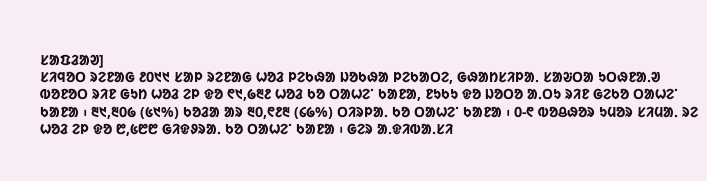ᱥᱟᱯᱲᱟᱣ]
ᱥᱤᱧᱚᱛ ᱨᱮᱱᱟᱜ ᱒᱐᱑᱑ ᱥᱟᱞ ᱨᱮᱱᱟᱜ ᱦᱚᱲ ᱞᱮᱠᱷᱟ ᱡᱚᱠᱷᱟ ᱞᱮᱠᱟᱛᱮ, ᱜᱷᱟᱴᱥᱤᱞᱟᱹ ᱥᱟᱶᱛᱟ ᱩᱛᱷᱱᱟᱹᱣ ᱵᱚᱱᱚᱛ ᱨᱤᱱ ᱜᱩᱴ ᱦᱚᱲ ᱮᱞ ᱫᱚ ᱖᱑,᱙᱓᱒ ᱦᱚᱲ ᱠᱚ ᱛᱟᱦᱮᱸ ᱠᱟᱱᱟ, ᱱᱩᱠᱩ ᱫᱚ ᱡᱚᱛᱚ ᱟᱹᱛᱩ ᱨᱤᱱ ᱜᱮᱠᱚ ᱛᱟᱦᱮᱸ ᱠᱟᱱᱟ ᱾ ᱓᱑,᱓᱐᱙ (᱕᱑%) ᱠᱚᱲᱟ ᱟᱨ ᱓᱐,᱖᱒᱓ (᱔᱙%) ᱛᱤᱨᱞᱟᱹ ᱠᱚ ᱛᱟᱦᱮᱸ ᱠᱟᱱᱟ ᱾ ᱐-᱖ ᱵᱚᱪᱷᱚᱨ ᱩᱢᱚᱨ ᱥᱤᱢᱟᱹ ᱨᱮ ᱦᱚᱲ ᱮᱞ ᱫᱚ ᱘,᱕᱘᱘ ᱜᱤᱫᱽᱨᱟᱹ ᱠᱚ ᱛᱟᱦᱮᱸ ᱠᱟᱱᱟ ᱾ ᱜᱮᱨ ᱟᱹᱫᱤᱵᱟᱹᱥᱤ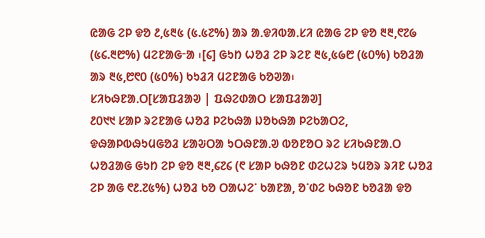ᱭᱟᱜ ᱮᱞ ᱫᱚ ᱒,᱕᱓᱕ (᱕.᱕᱗%) ᱟᱨ ᱟᱹᱫᱤᱵᱟᱹᱥᱤ ᱭᱟᱜ ᱮᱞ ᱫᱚ ᱓᱓,᱖᱗᱙ (᱕᱔.᱓᱘%) ᱢᱮᱱᱟᱜᱼᱟ ᱾[᱔] ᱜᱩᱴ ᱦᱚᱲ ᱮᱞ ᱨᱮᱱ ᱓᱕,᱕᱙᱘ (᱕᱐%) ᱠᱚᱲᱟ ᱟᱨ ᱓᱕,᱘᱖᱐ (᱕᱐%) ᱠᱩᱲᱤ ᱢᱮᱱᱟᱜ ᱠᱚᱣᱟ᱾
ᱥᱤᱠᱷᱱᱟᱹᱛ[ᱥᱟᱯᱲᱟᱣ | ᱯᱷᱮᱰᱟᱛ ᱥᱟᱯᱲᱟᱣ]
᱒᱐᱑᱑ ᱥᱟᱞ ᱨᱮᱱᱟᱜ ᱦᱚᱲ ᱞᱮᱠᱷᱟ ᱡᱚᱠᱷᱟ ᱞᱮᱠᱟᱛᱮ, ᱫᱷᱟᱞᱵᱷᱩᱢᱜᱚᱲ ᱥᱟᱶᱛᱟ ᱩᱛᱷᱱᱟᱹᱣ ᱵᱚᱱᱚᱛ ᱨᱮ ᱥᱤᱠᱷᱱᱟᱹᱛ ᱦᱚᱲᱟᱜ ᱜᱩᱴ ᱮᱞ ᱫᱚ ᱓᱓,᱔᱗᱔ (᱖ ᱥᱟᱞ ᱠᱷᱚᱱ ᱰᱮᱦᱮᱨ ᱩᱢᱚᱨ ᱨᱤᱱ ᱦᱚᱲ ᱮᱞ ᱟᱜ ᱖᱒.᱗᱕%) ᱦᱚᱲ ᱠᱚ ᱛᱟᱦᱮᱸ ᱠᱟᱱᱟ, ᱚᱸᱰᱮ ᱠᱷᱚᱱ ᱠᱚᱲᱟ ᱫᱚ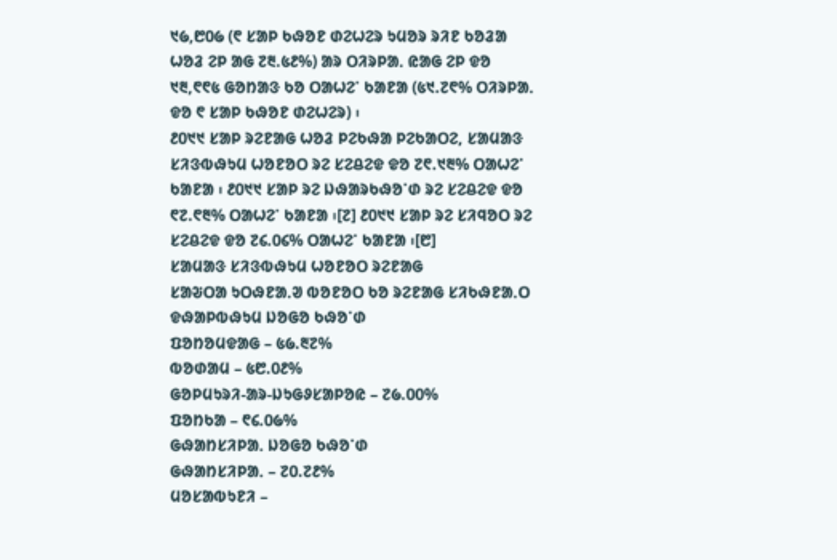᱑᱙,᱘᱐᱙ (᱖ ᱥᱟᱞ ᱠᱷᱚᱱ ᱰᱮᱦᱮᱨ ᱩᱢᱚᱨ ᱨᱤᱱ ᱠᱚᱲᱟ ᱦᱚᱲ ᱮᱞ ᱟᱜ ᱗᱓.᱕᱒%) ᱟᱨ ᱛᱤᱨᱞᱟᱹ ᱭᱟᱜ ᱮᱞ ᱫᱚ ᱑᱓,᱖᱖᱕ ᱜᱚᱴᱟᱝ ᱠᱚ ᱛᱟᱦᱮᱸ ᱠᱟᱱᱟ (᱕᱑.᱗᱖% ᱛᱤᱨᱞᱟᱹ ᱫᱚ ᱖ ᱥᱟᱞ ᱠᱷᱚᱱ ᱰᱮᱦᱮᱨ) ᱾
᱒᱐᱑᱑ ᱥᱟᱞ ᱨᱮᱱᱟᱜ ᱦᱚᱲ ᱞᱮᱠᱷᱟ ᱞᱮᱠᱟᱛᱮ, ᱥᱟᱢᱟᱝ ᱥᱤᱝᱵᱷᱩᱢ ᱦᱚᱱᱚᱛ ᱨᱮ ᱥᱮᱪᱮᱫ ᱫᱚ ᱗᱖.᱑᱓% ᱛᱟᱦᱮᱸ ᱠᱟᱱᱟ ᱾ ᱒᱐᱑᱑ ᱥᱟᱞ ᱨᱮ ᱡᱷᱟᱨᱠᱷᱚᱸᱰ ᱨᱮ ᱥᱮᱪᱮᱫ ᱫᱚ ᱖᱗.᱖᱓% ᱛᱟᱦᱮᱸ ᱠᱟᱱᱟ ᱾[᱗] ᱒᱐᱑᱑ ᱥᱟᱞ ᱨᱮ ᱥᱤᱧᱚᱛ ᱨᱮ ᱥᱮᱪᱮᱫ ᱫᱚ ᱗᱔.᱐᱔% ᱛᱟᱦᱮᱸ ᱠᱟᱱᱟ ᱾[᱘]
ᱥᱟᱢᱟᱝ ᱥᱤᱝᱵᱷᱩᱢ ᱦᱚᱱᱚᱛ ᱨᱮᱱᱟᱜ
ᱥᱟᱶᱛᱟ ᱩᱛᱷᱱᱟᱹᱣ ᱵᱚᱱᱚᱛ ᱠᱚ ᱨᱮᱱᱟᱜ ᱥᱤᱠᱷᱱᱟᱹᱛ
ᱫᱷᱟᱞᱵᱷᱩᱢ ᱡᱚᱜᱚ ᱠᱷᱚᱸᱰ
ᱯᱚᱴᱚᱢᱫᱟᱜ – ᱕᱙.᱓᱗%
ᱵᱚᱰᱟᱢ – ᱕᱘.᱐᱒%
ᱜᱚᱞᱢᱩᱨᱤ-ᱟᱨ-ᱡᱩᱜᱽᱥᱟᱞᱚᱭ – ᱗᱙.᱐᱐%
ᱯᱚᱴᱠᱟ – ᱖᱔.᱐᱙%
ᱜᱷᱟᱴᱥᱤᱞᱟᱹ ᱡᱚᱜᱚ ᱠᱷᱚᱸᱰ
ᱜᱷᱟᱴᱥᱤᱞᱟᱹ – ᱗᱐.᱗᱒%
ᱢᱚᱥᱟᱵᱩᱱᱤ –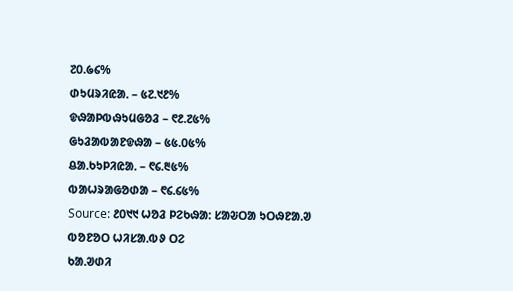᱗᱐.᱙᱔%
ᱰᱩᱢᱨᱤᱭᱟᱹ – ᱕᱗.᱑᱒%
ᱫᱷᱟᱞᱵᱷᱩᱢᱜᱚᱲ – ᱖᱒.᱗᱕%
ᱜᱩᱲᱟᱵᱟᱱᱫᱷᱟ – ᱕᱕.᱐᱕%
ᱪᱟᱹᱠᱩᱞᱤᱭᱟᱹ – ᱖᱔.᱓᱕%
ᱵᱟᱦᱨᱟᱜᱚᱰᱟ – ᱖᱔.᱔᱕%
Source: ᱒᱐᱑᱑ ᱦᱚᱲ ᱞᱮᱠᱷᱟ: ᱥᱟᱶᱛᱟ ᱩᱛᱷᱱᱟᱹᱣ ᱵᱚᱱᱚᱛ ᱦᱤᱥᱟᱹᱵᱽ ᱛᱮ
ᱠᱟᱹᱣᱰᱤ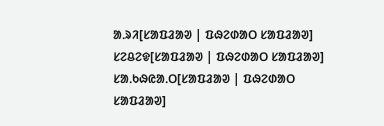ᱟᱹᱨᱤ[ᱥᱟᱯᱲᱟᱣ | ᱯᱷᱮᱰᱟᱛ ᱥᱟᱯᱲᱟᱣ]
ᱥᱮᱪᱮᱫ[ᱥᱟᱯᱲᱟᱣ | ᱯᱷᱮᱰᱟᱛ ᱥᱟᱯᱲᱟᱣ]
ᱥᱟᱹᱠᱷᱭᱟᱹᱛ[ᱥᱟᱯᱲᱟᱣ | ᱯᱷᱮᱰᱟᱛ ᱥᱟᱯᱲᱟᱣ]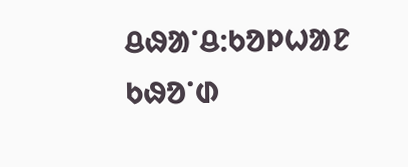ᱪᱷᱟᱸᱪ:ᱠᱚᱞᱦᱟᱱ ᱠᱷᱚᱸᱰ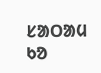ᱥᱟᱛᱟᱢ ᱠᱚ